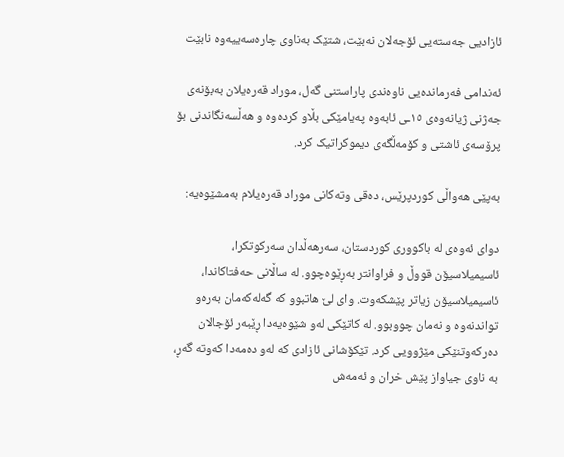ئازادیی جەستەیی ئۆجەلان نەبێت، شتێک بەناوی چارەسەییەوە نابێت

ئەندامی فەرماندەیی ناوەندی پاراستنی گەل، موراد قەرەیلان بەبۆنەی جەژنی ژیانەوەی ١٥ـی ئابەوە پەیامێکی بڵاو کردەوە و هەڵسەنگاندنی بۆ پرۆسەی ئاشتی و کۆمەڵگەی دیموکراتیک کرد.

بەپێی هەواڵی کوردپرێس، دەقی وتەکانی موراد قەرەیلام بەمشێوەیە:

دوای ئەوەی لە باکووری کوردستان، سەرهەڵدان سەرکوتکرا، ئاسیمیلاسیۆن قووڵ و فراوانتر بەڕێوەچوو. لە ساڵانی حەفتاکاندا، ئاسیمیلاسیۆن زیاتر پێشکەوت. وای لێ هاتبوو کە گەلەکەمان بەرەو تواندنەوە و نەمان چووبوو. لە کاتێکی لەو شێوەیەدا ڕێبەر ئۆجالان دەرکەوتنێکی مێژوویی کرد. تێکۆشانی ئازادی کە لەو دەمەدا کەوتە گەڕ، بە ناوی جیاواز پێش خران و ئەمەش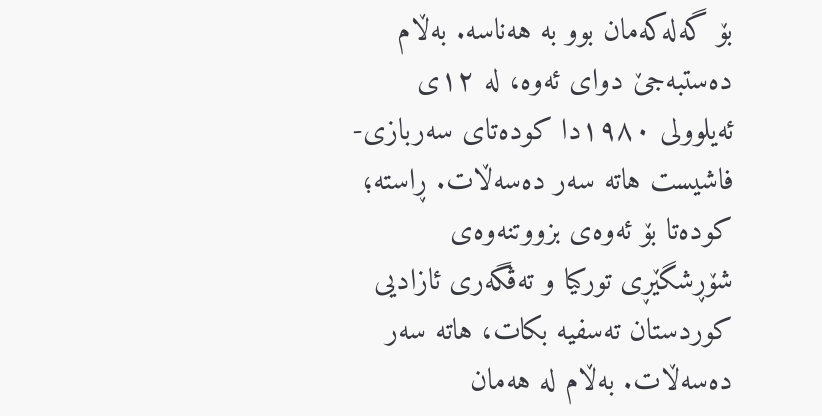بۆ گەلەکەمان بوو بە هەناسە. بەڵام دەستبەجێ دوای ئەوە، لە ١٢ی ئەیلوولی ١٩٨٠دا کودەتای سەربازی-فاشیست هاتە سەر دەسەڵات. ڕاستە؛ کودەتا بۆ ئەوەی بزووتنەوەی شۆڕشگێڕی تورکیا و تەڤگەری ئازادیی کوردستان تەسفیە بکات، هاتە سەر دەسەڵات. بەڵام لە هەمان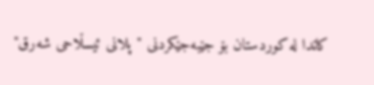کاتدا لە کوردستان بۆ جێبەجێکردنی "پلانی ئیسڵاحی شەرق"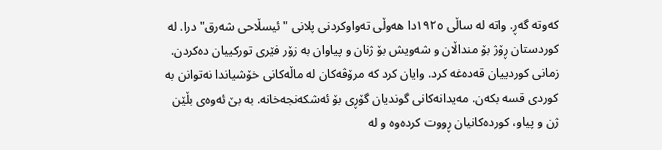کەوتە گەڕ. واتە لە ساڵی ١٩٢٥دا هەوڵی تەواوکردنی پلانی "ئیسڵاحی شەرق" درا. لە کوردستان ڕۆژ بۆ منداڵان و شەویش بۆ ژنان و پیاوان بە زۆر فێری تورکییان دەکردن. زمانی کوردییان قەدەغە کرد. وایان کرد کە مرۆڤەکان لە ماڵەکانی خۆشیاندا نەتوانن بە کوردی قسە بکەن. مەیدانەکانی گوندیان گۆڕی بۆ ئەشکەنجەخانە. بە بێ ئەوەی بڵێن ژن و پیاو، کوردەکانیان ڕووت کردەوە و لە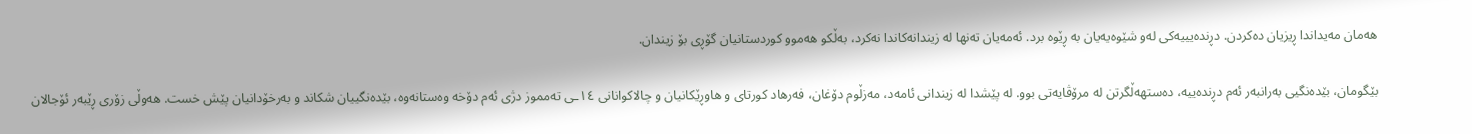هەمان مەیداندا ڕیزیان دەکردن. دڕندەیییەکی لەو شێوەیەیان بە ڕێوە برد. ئەمەیان تەنها لە زیندانەکاندا نەکرد، بەڵکو هەموو کوردستانیان گۆڕی بۆ زیندان.

بێگومان، بێدەنگیی بەرانبەر ئەم دڕندەییە، دەستهەڵگرتن لە مرۆڤایەتی بوو. لە پێشدا لە زیندانی ئامەد، مەزڵوم دۆغان، فەرهاد کورتای و هاوڕێکانیان و چالاکوانانی ١٤ـی تەمموز دژی ئەم دۆخە وەستانەوە، بێدەنگییان شکاند و بەرخۆدانیان پێش خست. هەوڵی زۆری ڕێبەر ئۆجالان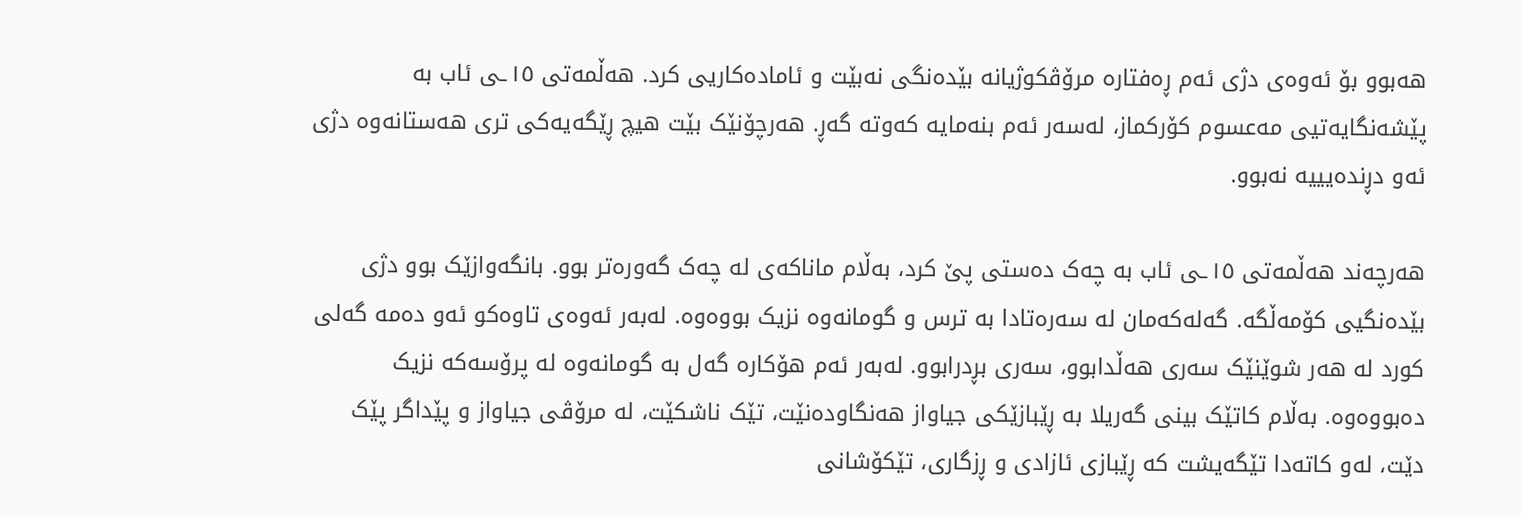هەبوو بۆ ئەوەی دژی ئەم ڕەفتارە مرۆڤکوژیانە بێدەنگی نەبێت و ئامادەکاریی کرد. هەڵمەتی ١٥ـی ئاب بە پێشەنگایەتیی مەعسوم کۆرکماز، لەسەر ئەم بنەمایە کەوتە گەڕ. هەرچۆنێک بێت هیچ ڕێگەیەکی تری هەستانەوە دژی ئەو دڕندەیییە نەبوو.

هەرچەند هەڵمەتی ١٥ـی ئاب بە چەک دەستی پێ کرد، بەڵام ماناکەی لە چەک گەورەتر بوو. بانگەوازێک بوو دژی بێدەنگیی کۆمەڵگە. گەلەکەمان لە سەرەتادا بە ترس و گومانەوە نزیک بووەوە. لەبەر ئەوەی تاوەکو ئەو دەمە گەلی کورد لە هەر شوێنێک سەری هەڵدابوو، سەری بڕدرابوو. لەبەر ئەم هۆکارە گەل بە گومانەوە لە پرۆسەکە نزیک دەبووەوە. بەڵام کاتێک بینی گەریلا بە ڕێبازێکی جیاواز هەنگاودەنێت، تێک ناشکێت، لە مرۆڤی جیاواز و پێداگر پێک دێت، لەو کاتەدا تێگەیشت کە ڕێبازی ئازادی و ڕزگاری، تێکۆشانی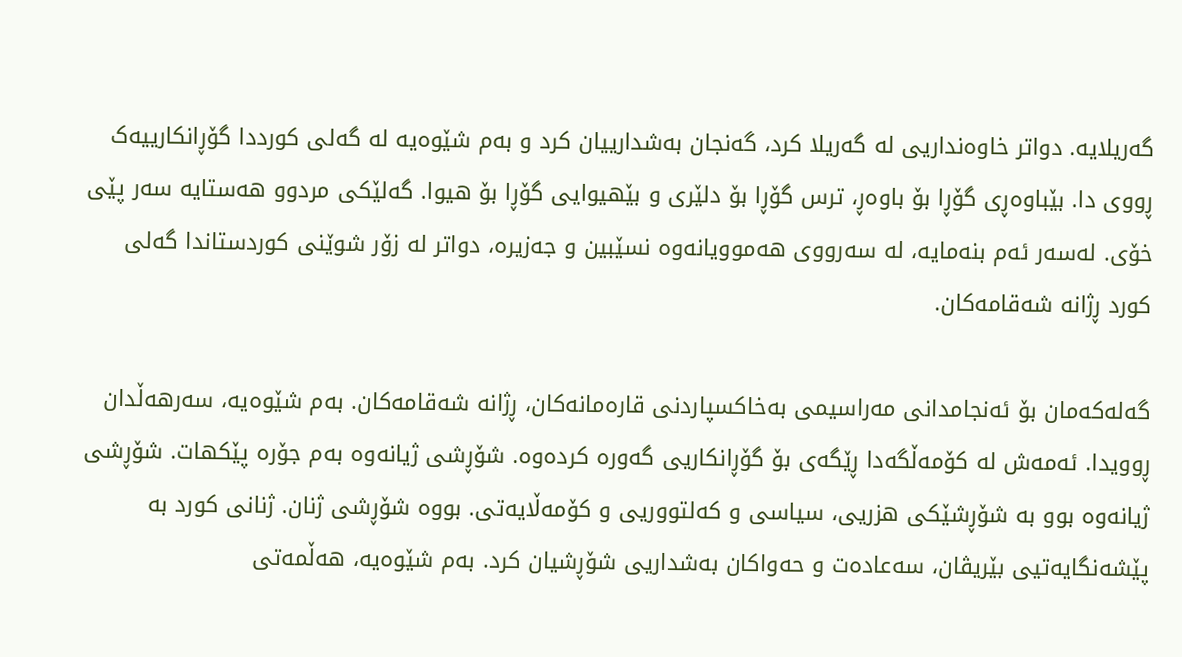گەریلایە. دواتر خاوەنداریی لە گەریلا کرد، گەنجان بەشدارییان کرد و بەم شێوەیە لە گەلی کورددا گۆڕانکارییەک ڕووی دا. بێباوەڕی گۆڕا بۆ باوەڕ، ترس گۆڕا بۆ دلێری و بێهیوایی گۆڕا بۆ هیوا. گەلێکی مردوو هەستایە سەر پێی خۆی. لەسەر ئەم بنەمایە، لە سەرووی هەموویانەوە نسێبین و جەزیرە، دواتر لە زۆر شوێنی کوردستاندا گەلی کورد ڕژانە شەقامەکان.

گەلەکەمان بۆ ئەنجامدانی مەراسیمی بەخاکسپاردنی قارەمانەکان، ڕژانە شەقامەکان. بەم شێوەیە، سەرهەڵدان ڕوویدا. ئەمەش لە کۆمەڵگەدا ڕێگەی بۆ گۆڕانکاریی گەورە کردەوە. شۆڕشی ژیانەوە بەم جۆرە پێکهات. شۆڕشی ژیانەوە بوو بە شۆڕشێکی هزریی، سیاسی و کەلتووریی و کۆمەڵایەتی. بووە شۆڕشی ژنان. ژنانی کورد بە پێشەنگایەتیی بێریڤان، سەعادەت و حەواکان بەشداریی شۆڕشیان کرد. بەم شێوەیە، هەڵمەتی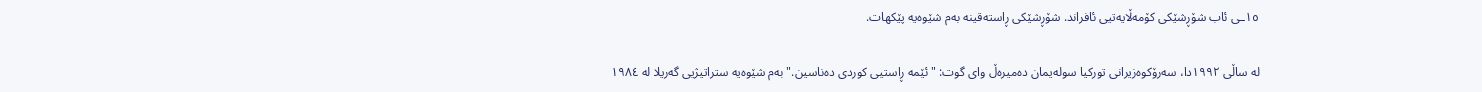١٥ـی ئاب شۆڕشێکی کۆمەڵایەتیی ئافراند. شۆڕشێکی ڕاستەقینە بەم شێوەیە پێکهات.

لە ساڵی ١٩٩٢دا، سەرۆکوەزیرانی تورکیا سولەیمان دەمیرەڵ وای گوت: "ئێمە ڕاستیی کوردی دەناسین." بەم شێوەیە ستراتیژیی گەریلا لە ١٩٨٤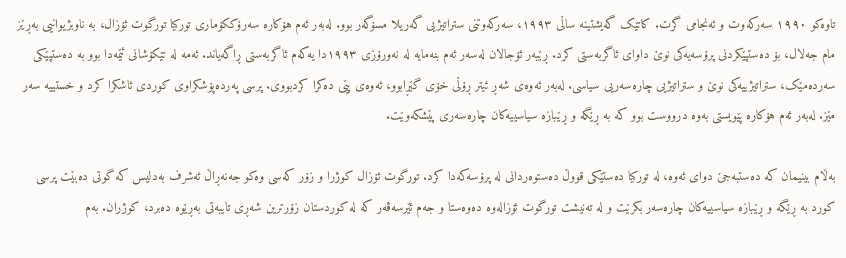تاوەکو ١٩٩٠ سەرکەوت و ئەنجامی گرت. کاتێک گەیشتینە ساڵی ١٩٩٣، سەرکەوتنی ستراتیژیی گەریلا مسۆگەر بوو. لەبەر ئەم هۆکارە سەرۆککۆماری تورکیا تورگوت ئۆزال، بە ناوبژیوانیی بەڕێز مام جەلال، بۆ دەستپێکردنی پرۆسەیەکی نوێ داوای ئاگربەستی کرد. ڕێبەر ئۆجالان لەسەر ئەم بنەمایە لە نەورۆزی ١٩٩٣دا یەکەم ئاگربەستی ڕاگەیاند. ئەمە لە تێکۆشانی ئێمەدا بوو بە دەستپێکی سەردەمێک، ستراتیژییەکی نوێ و ستراتیژیی چارەسەریی سیاسی. لەبەر ئەوەی شەڕ ئیتر ڕۆڵی خۆی گێڕابوو، ئەوەی پێی دەکرا کردبووی. پرسی پەردەپۆشکراوی کوردی ئاشکرا کرد و خستییە سەر مێز. لەبەر ئەم هۆکارە پێویستی بەوە درووست بوو کە بە ڕێگە و ڕێبازە سیاسییەکان چارەسەری پێشکەوێت.

بەڵام بینیمان کە دەستبەجێ دوای ئەوە، لە تورکیا دەستێکی قووڵ دەستوەردانی لە پرۆسەکەدا کرد. تورگوت ئۆزال کوژرا و زۆر کەسی وەکو جەنەڕاڵ ئەشرف بەدلیس کە گوتی دەبێت پرسی کورد بە ڕێگە و ڕێبازە سیاسییەکان چارەسەر بکرێت و لە تەنیشت تورگوت ئۆزالەوە دەوەستا و جەم ئێرسەڤەر کە لە کوردستان زۆرترین شەڕی تایبەتی بەڕێوە دەبرد، کوژران. بەم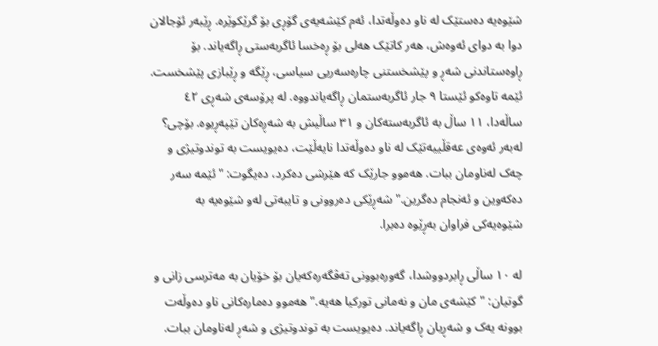شێوەیە دەستێک لە ناو دەوڵەتدا، ئەم کێشەیەی گۆڕی بۆ گرێکوێرە. ڕێبەر ئۆجالان دوا بە دوای ئەوەش، هەر کاتێک هەلی بۆ ڕەخسا ئاگربەستی ڕاگەیاند. بۆ ڕاوەستاندنی شەڕ و پێشخستنی چارەسەریی سیاسی، ڕێگە و ڕێبازی پێشخست. ئێمە تاوەکو ئێستا ٩ جار ئاگربەستمان ڕاگەیاندووە. لە پرۆسەی شەڕی ٤٢ ساڵەدا، ١١ ساڵ بە ئاگربەستەکان و ٣١ ساڵیش بە شەڕەکان تێپەڕیوە. بۆچی؟ لەبەر ئەوەی عەقڵییەتێک لە ناو دەوڵەتدا نایەڵێت، دەیویست بە توندوتیژی و چەک لەناومان ببات. هەموو جارێک کە هێرشی دەکرد، دەیگوت: "ئێمە سەر دەکەوین و ئەنجام دەگرین." شەڕێکی دەروونی و تایبەتی لەو شێوەیە بە شێوەیەکی فراوان بەڕێوە دەبرا.

لە ١٠ ساڵی ڕابردووشدا، گەورەبوونی تەڤگەرەکەیان بۆ خۆیان بە مەترسی زانی و گوتیان: "کێشەی مان و نەمانی تورکیا هەیە." هەموو دەمارەکانی ناو دەوڵەت بوونە یەک و شەڕیان ڕاگەیاند. دەیویست بە توندوتیژی و شەڕ لەناومان ببات.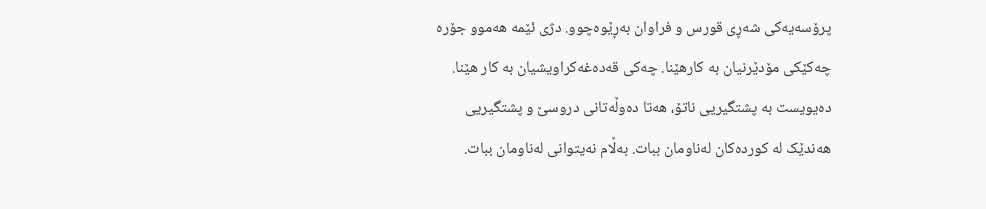پرۆسەیەکی شەڕی قورس و فراوان بەڕێوەچوو. دژی ئێمە هەموو جۆرە چەکێکی مۆدێرنیان بە کارهێنا. چەکی قەدەغەکراویشیان بە کار هێنا. دەیویست بە پشتگیریی ناتۆ، هەتا دەوڵەتانی دروسێ و پشتگیریی هەندێک لە کوردەکان لەناومان ببات. بەڵام نەیتوانی لەناومان ببات.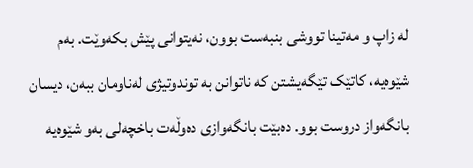لە زاپ و مەتینا تووشی بنبەست بوون، نەیتوانی پێش بکەوێت. بەم شێوەیە، کاتێک تێگەیشتن کە ناتوانن بە توندوتیژی لەناومان ببەن، دیسان بانگەواز دروست بوو. دەبێت بانگەوازی دەوڵەت باخچەلی بەو شێوەیە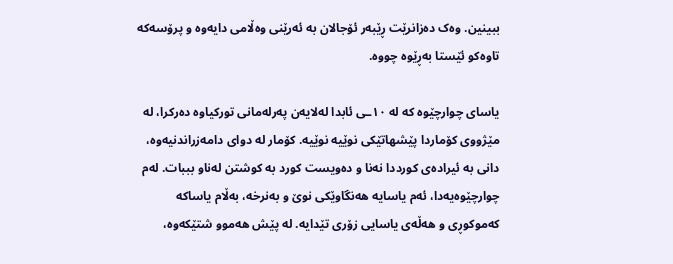ببینین. وەک دەزانرێت ڕێبەر ئۆجالان بە ئەرێنی وەڵامی دایەوە و پرۆسەکە تاوەکو ئێستا بەڕێوە چووە.

یاسای چوارچێوە کە لە ١٠ـی ئابدا لەلایەن پەرلەمانی تورکیاوە دەرکرا، لە مێژووی کۆماردا پێشهاتێکی نوێیە نوێیە. کۆمار لە دوای دامەزراندنیەوە، دانی بە ئیرادەی کورددا نەنا و دەویست کورد بە کوشتن لەناو بببات. لەم چوارچێوەیەدا، ئەم یاسایە هەنگاوێکی نوێ و بەنرخە، بەڵام یاساکە کەموکوڕی و هەڵەی یاسایی زۆری تێدایە. لە پێش هەموو شتێکەوە،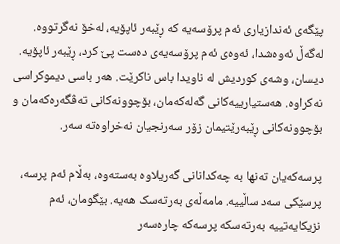پێگەی ئەندازیاری ئەم پرۆسەیە کە ڕێبەر ئاپۆیە، لەخۆ نەگرتووە. لەگەڵ ئەوەشدا، ئەوەی ئەم پرۆسەیەی دەست پێ کرد، ڕێبەر ئاپۆیە. دیسان، وشەی کوردیش لە ناویدا باس ناکرێت. هەر باسی دیموکراسی نەکراوە. هەستیارییەکانی گەلەکەمان، بۆچوونەکانی تەڤگەرەکەمان و بۆچوونەکانی ڕێبەرێتیمان زۆر سەرنجیان نەخراوەتە سەر.

پرسەکەیان تەنها بە چەکدانانی گەریلاوە بەستەوە، بەڵام ئەم پرسە، پرسێکی سەد ساڵییە. مامەڵەی بەرتەسک هەیە. بێگومان، ئەم نزیکایەتییە بەرتەسکە پرسەکە چارەسەر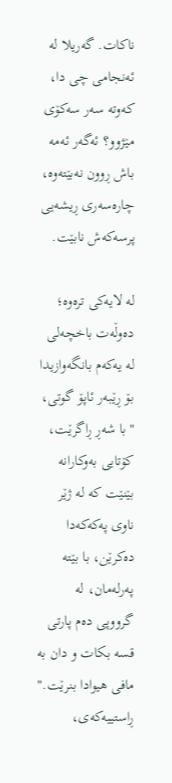ناکات. گەریلا لە ئەنجامی چی دا، کەوتە سەر سەکۆی مێژوو؟ ئەگەر ئەمە باش ڕوون نەبێتەوە، چارەسەری ڕیشەیی پرسەکەش نابێت.

لە لایەکی ترەوە؛ دەوڵەت باخچەلی لە یەکەم بانگەوازیدا بۆ ڕێبەر ئاپۆ گوتى، "با شەڕ ڕاگرێت، کۆتایی بەوکارانە بێنێت کە لە ژێر ناوی پەکەکەدا دەکرێن، با بێتە پەرلەمان، لە گرووپی دەم پارتی قسە بکات و دان بە مافی هیوادا بنرێت." ڕاستییەکەی،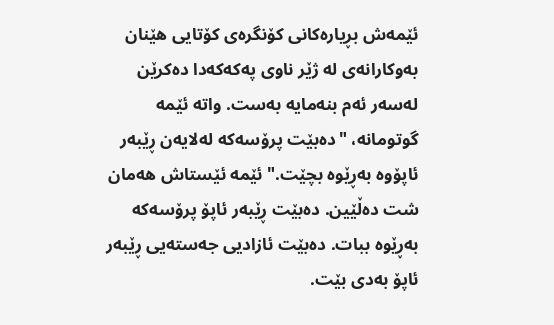ئێمەش بڕیارەکانی کۆنگرەی کۆتایی هێنان بەوکارانەی لە ژێر ناوی پەکەکەدا دەکرێن لەسەر ئەم بنەمایە بەست. واتە ئێمە گوتومانە، "دەبێت پرۆسەکە لەلایەن ڕێبەر ئاپۆوە بەڕێوە بچێت." ئێمە ئێستاش هەمان شت دەڵێین. دەبێت ڕێبەر ئاپۆ پرۆسەکە بەڕێوە ببات. دەبێت ئازادیی جەستەیی ڕێبەر ئاپۆ بەدی بێت.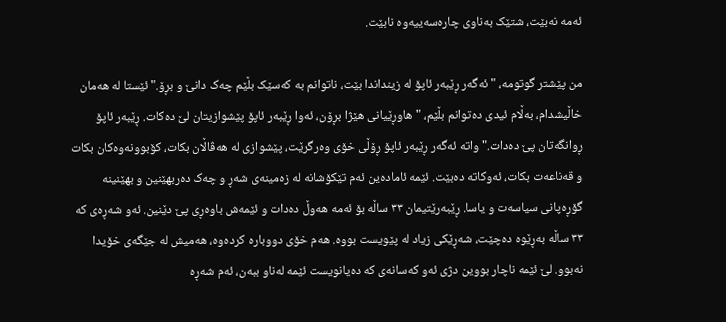ئەمە نەبێت، شتێک بەناوی چارەسەییەوە نابێت.

من پێشتر گوتومە، "ئەگەر ڕێبەر ئاپۆ لە زینداندا بێت، ناتوانم بە کەسێک بڵێم چەک دانێ و بڕۆ." ئێستا لە هەمان خاڵیشدام، بەڵام ئیدی دەتوانم بڵێم، "هاوڕێیانی هێژا بڕۆن، ئەوا ڕێبەر ئاپۆ پێشوازیتان لێ دەکات. ڕێبەر ئاپۆ ڕوانگەتان پێ دەدات." واتە ئەگەر ڕێبەر ئاپۆ ڕۆڵی خۆی وەرگرێت، پێشوازی لە هەڤاڵان بکات، کۆبوونەوەکان بکات و قەناعەت بکات، ئەوکاتە دەبێت. ئێمە ئامادەین ئەم تێکۆشانە لە زەمینەی شەڕ و چەک دەربهێنین و بهێنینە گۆڕەپانی سیاسەت و یاسا. ڕێبەرێتیمان ٣٣ ساڵە بۆ ئەمە هەوڵ دەدات و ئێمەش باوەڕی پێ دێنین. ئەو شەڕەی کە ٣٣ ساڵە بەڕێوە دەچێت، شەڕێکی زیاد لە پێویست بووە. هەم خۆی دووبارە کردەوە، هەمیش لە جێگەی خۆیدا نەبوو. لێ ئێمە ناچار بووین دژی ئەو کەسانەی کە دەیانویست ئێمە لەناو ببەن، ئەم شەڕە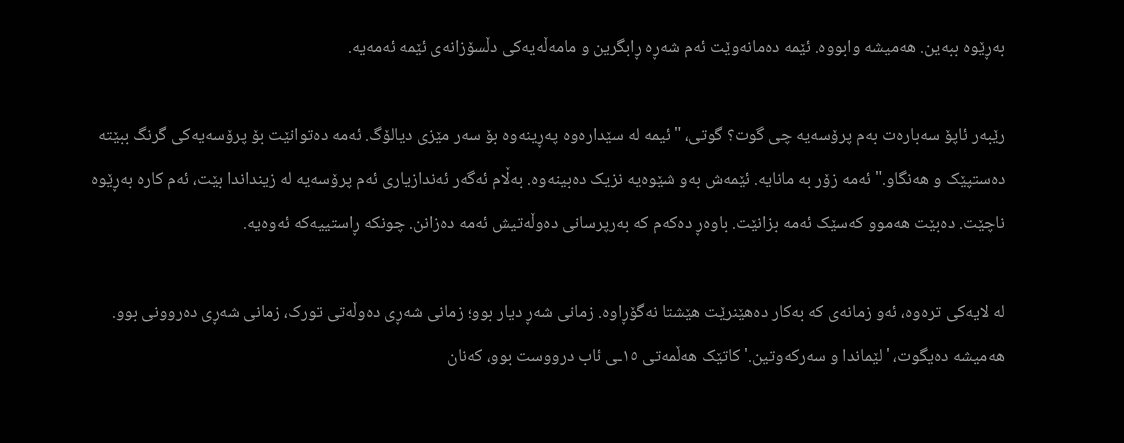بەڕێوە ببەین. هەمیشە وابووە. ئێمە دەمانەوێت ئەم شەڕە ڕابگرین و مامەڵەیەکی دڵسۆزانەی ئێمە ئەمەیە.

رێبەر ئاپۆ سەبارەت بەم پرۆسەیە چی گوت؟ گوتى، "ئیمە لە سێدارەوە پەڕینەوە بۆ سەر مێزی دیالۆگ. ئەمە دەتوانێت بۆ پرۆسەیەکی گرنگ ببێتە دەستپێک و هەنگاو." ئەمە زۆر بە مانایە. ئێمەش بەو شێوەیە نزیک دەبینەوە. بەڵام ئەگەر ئەندازیاری ئەم پرۆسەیە لە زینداندا بێت، ئەم کارە بەڕێوە ناچێت. دەبێت هەموو کەسێک ئەمە بزانێت. باوەڕ دەکەم کە بەرپرسانی دەوڵەتیش ئەمە دەزانن. چونکە ڕاستییەکە ئەوەیە.

لە لایەکی ترەوە، ئەو زمانەی کە بەکار دەهێنرێت هێشتا نەگۆڕاوە. زمانی شەڕ دیار بوو؛ زمانی شەڕی دەوڵەتی تورک، زمانی شەڕی دەروونی بوو. هەمیشە دەیگوت، 'لێماندا و سەرکەوتین.' کاتێک هەڵمەتی ١٥ـی ئاب درووست بوو، کەنان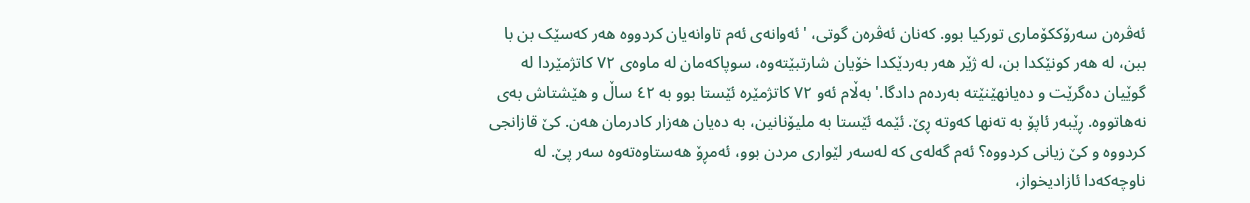ئەڤرەن سەرۆککۆماری تورکیا بوو. کەنان ئەڤرەن گوتی، 'ئەوانەی ئەم تاوانەیان کردووە هەر کەسێک بن با ببن، لە هەر کونێکدا بن، لە ژێر هەر بەردێکدا خۆیان شارتبێتەوە، سوپاکەمان لە ماوەی ٧٢ کاتژمێردا لە گوێیان دەگرێت و دەیانهێنێتە بەردەم دادگا.' بەڵام ئەو ٧٢ کاتژمێرە ئێستا بوو بە ٤٢ ساڵ و هێشتاش بەی نەهاتووە. ڕێبەر ئاپۆ بە تەنها کەوتە ڕێ. ئێمە ئێستا بە ملیۆنانین، بە دەیان هەزار کادرمان هەن. کێ قازانجی کردووە و کێ زیانی کردووە؟ ئەم گەلەی کە لەسەر لێواری مردن بوو، ئەمڕۆ هەستاوەتەوە سەر پێ. لە ناوچەکەدا ئازادیخواز،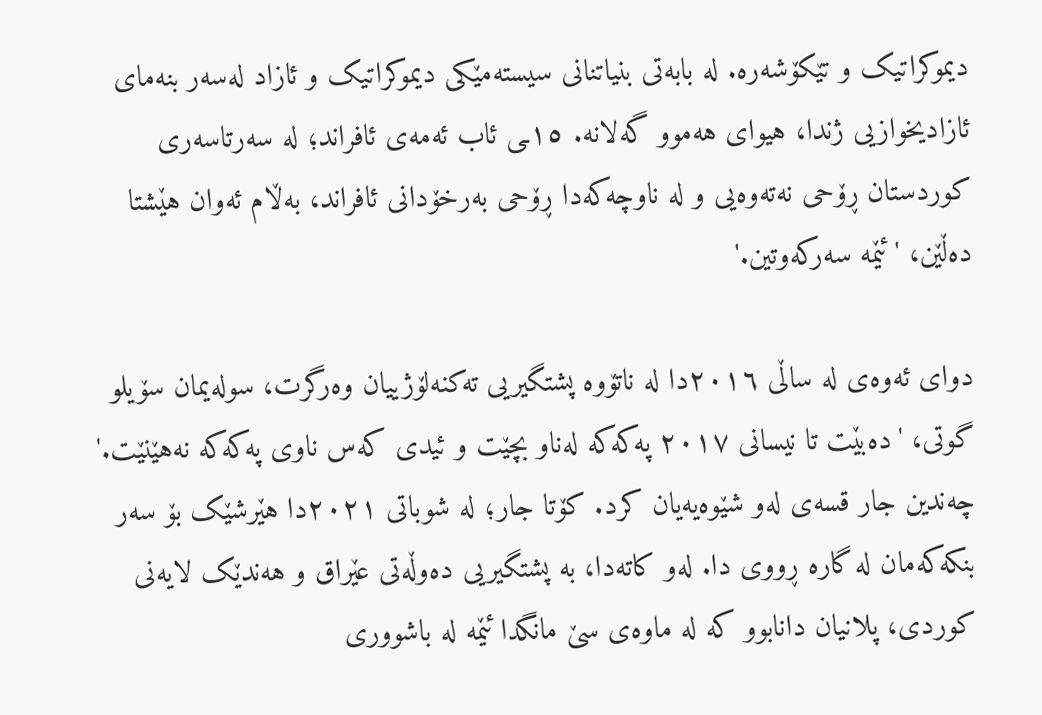دیموکراتیک و تێکۆشەرە. لە بابەتی بنیاتنانی سیستەمێکی دیموکراتیک و ئازاد لەسەر بنەمای ئازادیخوازیی ژندا، هیوای هەموو گەلانە. ١٥ـی ئاب ئەمەی ئافراند؛ لە سەرتاسەری کوردستان ڕۆحی نەتەوەیی و لە ناوچەکەدا ڕۆحی بەرخۆدانی ئافراند، بەڵام ئەوان هێشتا دەڵێن، 'ئێمە سەرکەوتین.'

دوای ئەوەی لە ساڵی ٢٠١٦دا لە ناتۆوە پشتگیریی تەکنەلۆژییان وەرگرت، سولەیمان سۆیلو گوتی، 'دەبێت تا نیسانی ٢٠١٧ پەکەکە لەناو بچێت و ئیدی کەس ناوی پەکەکە نەهێنێت.' چەندین جار قسەی لەو شێوەیەیان کرد. کۆتا جار؛ لە شوباتی ٢٠٢١دا هێرشێک بۆ سەر بنکەکەمان لە گارە ڕووی دا. لەو کاتەدا، بە پشتگیریی دەوڵەتی عێراق و هەندێک لایەنی کوردی، پلانیان دانابوو کە لە ماوەی سێ مانگدا ئێمە لە باشووری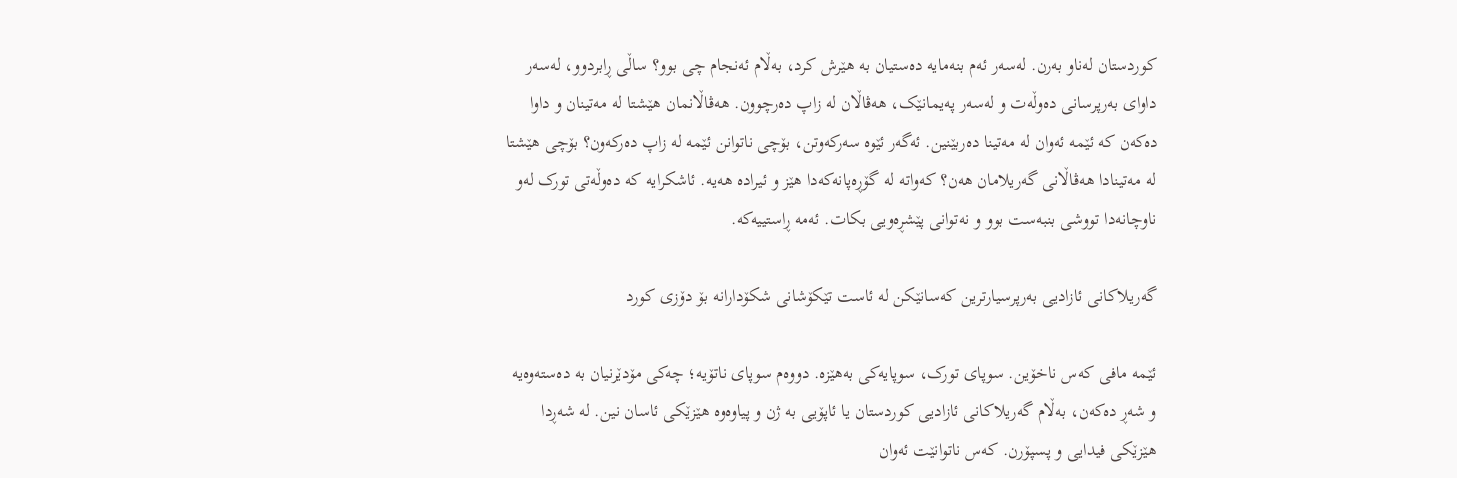کوردستان لەناو بەرن. لەسەر ئەم بنەمایە دەستیان بە هێرش کرد، بەڵام ئەنجام چی بوو؟ ساڵی ڕابردوو، لەسەر داوای بەرپرسانی دەوڵەت و لەسەر پەیمانێک، هەڤاڵان لە زاپ دەرچوون. هەڤاڵانمان هێشتا لە مەتینان و داوا دەکەن کە ئێمە ئەوان لە مەتینا دەربێنین. ئەگەر ئێوە سەرکەوتن، بۆچی ناتوانن ئێمە لە زاپ دەرکەون؟ بۆچی هێشتا لە مەتینادا هەڤاڵانی گەریلامان هەن؟ کەواتە لە گۆڕەپانەکەدا هێز و ئیرادە هەیە. ئاشکرایە کە دەوڵەتی تورک لەو ناوچانەدا تووشی بنبەست بوو و نەتوانی پێشڕەویی بکات. ئەمە ڕاستییەکە.

گەریلاکانی ئازادیی بەرپرسیارترین کەسانێکن لە ئاست تێکۆشانی شکۆدارانە بۆ دۆزی کورد

ئێمە مافی کەس ناخۆین. سوپای تورک، سوپایەکی بەهێزە. دووەم سوپای ناتۆیە؛ چەکی مۆدێرنیان بە دەستەوەیە و شەڕ دەکەن، بەڵام گەریلاکانی ئازادیی کوردستان یا ئاپۆیی بە ژن و پیاوەوە هێزێکی ئاسان نین. لە شەڕدا هێزێکی فیدایی و پسپۆرن. کەس ناتوانێت ئەوان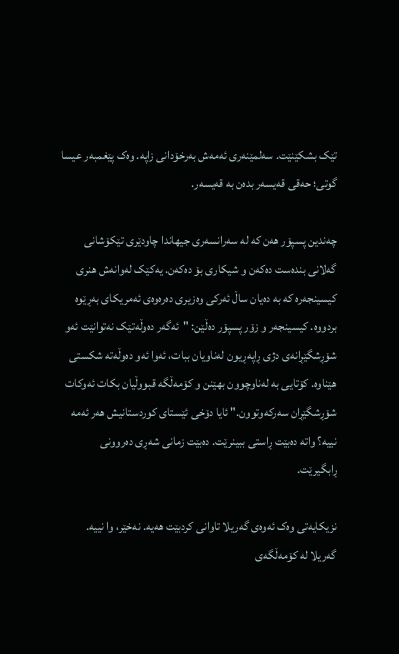تێک بشکێنێت. سەلمێنەری ئەمەش بەرخۆدانی زاپە. وەک پێغمبەر عیسا گوتی؛ حەقی قەیسەر بدەن بە قەیسەر.

چەندین پسپۆر هەن کە لە سەرانسەری جیهاندا چاودێری تێکۆشانی گەلانی بندەست دەکەن و شیکاری بۆ دەکەن. یەکێک لەوانەش هنری کیسینجەرە کە بە دەیان ساڵ ئەرکی وەزیری دەرەوەی ئەمریکای بەڕێوە بردووە. کیسینجەر و زۆر پسپۆر دەڵێن: "ئەگەر دەوڵەتێک نەتوانێت ئەو شۆڕشگێڕانەی دژی ڕاپەڕیون لەناویان ببات، ئەوا ئەو دەوڵەتە شكستی هێناوە. کۆتایی بە لەناوچوون بهێنن و کۆمەڵگە قبووڵیان بکات ئەوکات شۆڕشگێڕان سەرکەوتوون." ئایا دۆخی ئێستای کوردستانیش هەر ئەمە نییە؟ واتە دەبێت ڕاستی ببینرێت. دەبێت زمانی شەڕی دەروونی ڕابگیرێت.

نزیکایەتی وەک ئەوەی گەریلا تاوانی کردبێت هەیە. نەخێر، وا نییە. گەریلا لە کۆمەڵگەی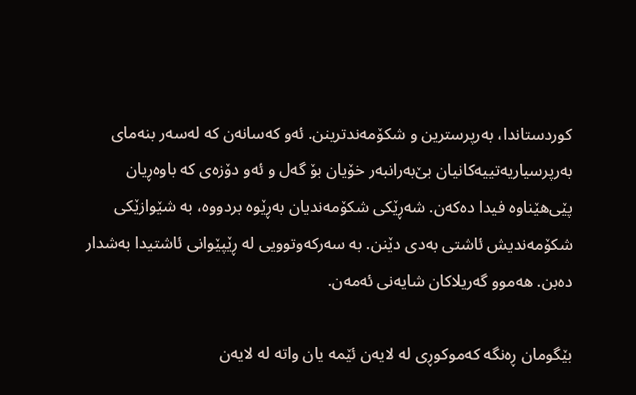کوردستاندا، بەرپرسترین و شکۆمەندترینن. ئەو کەسانەن کە لەسەر بنەمای بەرپرسیاریەتییەکانیان بێ‌بەرانبەر خۆیان بۆ گەل و ئەو دۆزەی کە باوەڕیان پێی‌هێناوە فیدا دەکەن. شەڕێکی شکۆمەندیان بەڕێوە بردووە، بە شێوازێکی شکۆمەندیش ئاشتی بەدی دێنن. بە سەرکەوتوویی لە ڕێپێوانی ئاشتیدا بەشدار دەبن. هەموو گەریلاکان شایەنی ئەمەن.

بێگومان ڕەنگە کەموکوڕی لە لایەن ئێمە یان واتە لە لایەن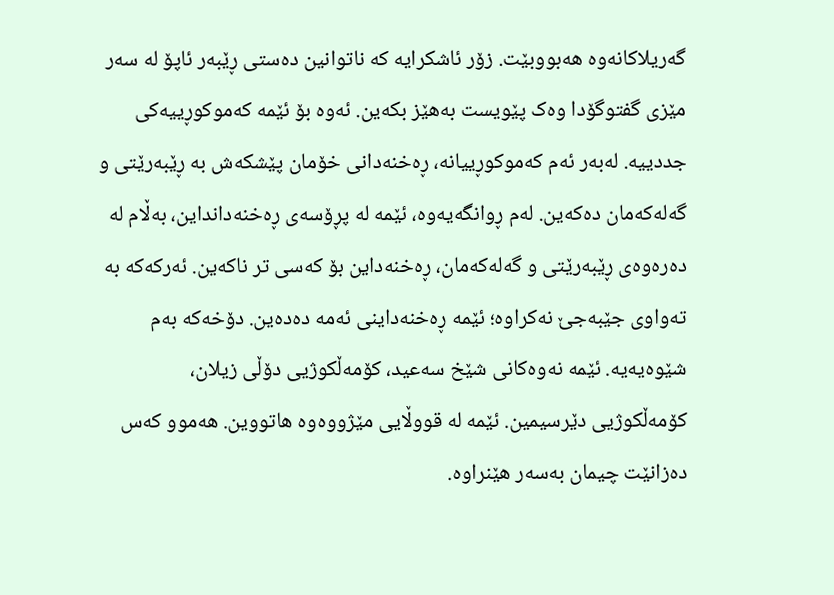گەریلاکانەوە هەبووبێت. زۆر ئاشکرایە کە ناتوانین دەستی ڕێبەر ئاپۆ لە سەر مێزی گفتوگۆدا وەک پێویست بەهێز بکەین. ئەوە بۆ ئێمە کەموکوڕییەکی جددییە. لەبەر ئەم کەموکوڕییانە، ڕەخنەدانی خۆمان پێشکەش بە ڕێبەرێتی و گەلەکەمان دەکەین. لەم ڕوانگەیەوە، ئێمە لە پڕۆسەی ڕەخنەدانداین، بەڵام لە دەرەوەی ڕێبەرێتی و گەلەکەمان، ڕەخنەداین بۆ کەسی تر ناکەین. ئەرکەکە بە تەواوی جێبەجێ نەکراوە؛ ئێمە ڕەخنەداینی ئەمە دەدەین. دۆخەکە بەم شێوەیەیە. ئێمە نەوەکانی شێخ سەعید، کۆمەڵکوژیی دۆڵی زیلان، کۆمەڵکوژیی دێرسیمین. ئێمە لە قووڵایی مێژووەوە هاتووین. هەموو کەس دەزانێت چیمان بەسەر هێنراوە.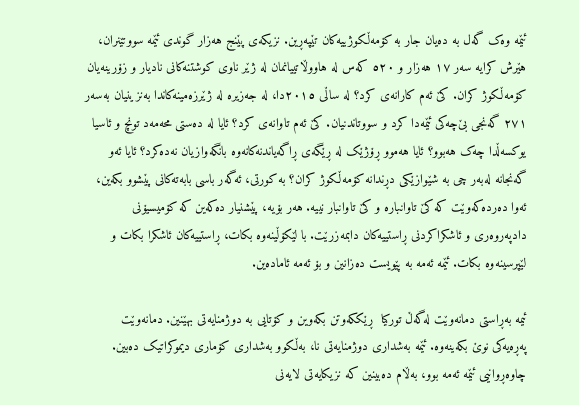ئێمە وەک گەل بە دەیان جار بە کۆمەڵکوژییەکان تێپەڕین. نزیکەی پێنج هەزار گوندی ئێمە سووتێنران، هێرش کرایە سەر ١٧ هەزار و ٥٢٠ کەس لە هاووڵاتییانمان لە ژێر ناوی کوشتنەکانی نادیار و زۆرینەیان کۆمەڵکوژ کران. کێ ئەم کارانەی کرد؟ لە ساڵی ٢٠١٥دا، لە جەزیرە لە ژێرزەمینەکاندا بەنزینیان بەسەر ٢٧١ گەنجی بێ‌چەکی ئێمەدا کرد و سووتاندنیان. کێ ئەم تاوانەی کرد؟ ئایا لە دەستی محەمەد تونچ و ئاسیا یوکسەڵدا چەک هەبوو؟ ئایا هەموو ڕۆژێک لە ڕێگەی ڕاگەیاندنەکانەوە بانگەوازیان نەدەکرد؟ ئایا ئەو گەنجانە لەبەر چی بە شێوازێکی دڕندانە کۆمەڵکوژ کران؟ بە کورتی، ئەگەر باسی بابەتەکانی پێشوو بکەین، ئەوا دەردەکەوێت کە کێ تاوانبارە و کێ تاوانبار نییە. هەر بۆیە، پێشنیار دەکەین کە کۆمیسیۆنی دادپەروەری و ئاشکراکردنی ڕاستییەکان دابمەزرێت. با لێکۆڵینەوە بکات، ڕاستییەکان ئاشکرا بکات و لێپرسینەوە بکات. ئێمە ئەمە بە پێویست دەزانین و بۆ ئەمە ئامادەین.

ئیمە بەڕاستی دمانەوێت لەگەڵ تورکیا  ڕێککەوتن بکەوین و کۆتایی بە دوژمنایەتی بهێنین. دمانەوێت پەڕەیەکی نوێ بکەینەوە. ئێمە بەشداری دوژمنایەتی نا، بەڵکوو بەشداری کۆماری دیموکراتیک دەبین. چاوەڕوانیی ئێمە ئەمە بوو، بەڵام دەبینین کە نزیکایەتی لایەنی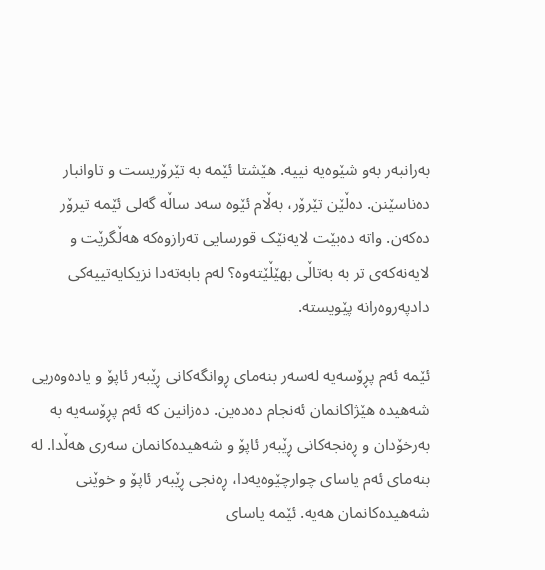بەرانبەر بەو شێوەیە نییە. هێشتا ئێمە بە تێرۆریست و تاوانبار دەناسێنن. دەڵێن تێرۆر، بەڵام ئێوە سەد ساڵە گەلی ئێمە تیرۆر دەكەن. واتە دەبێت لایەنێک قورسایی تەرازوەکە هەڵگرێت و لایەنەکەی تر بە بەتاڵی بهێڵێتەوە؟ لەم بابەتەدا نزیکایەتییەکی دادپەروەرانە پێویستە.

ئێمە ئەم پڕۆسەیە لەسەر بنەمای ڕوانگەکانی ڕێبەر ئاپۆ و یادەوەریی شەهیدە هێژاکانمان ئەنجام دەدەین. دەزانین کە ئەم پڕۆسەیە بە بەرخۆدان و ڕەنجەکانی ڕێبەر ئاپۆ و شەهیدەکانمان سەری هەڵدا. لە بنەمای ئەم یاسای چوارچێوەیەدا، ڕەنجی ڕێبەر ئاپۆ و خوێنی شەهیدەکانمان هەیە. ئێمە یاسای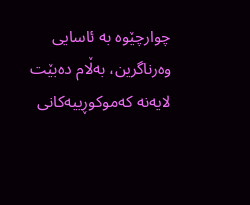چوارچێوە بە ئاسایی وەرناگرین، بەڵام دەبێت لایەنە کەموکوڕییەکانی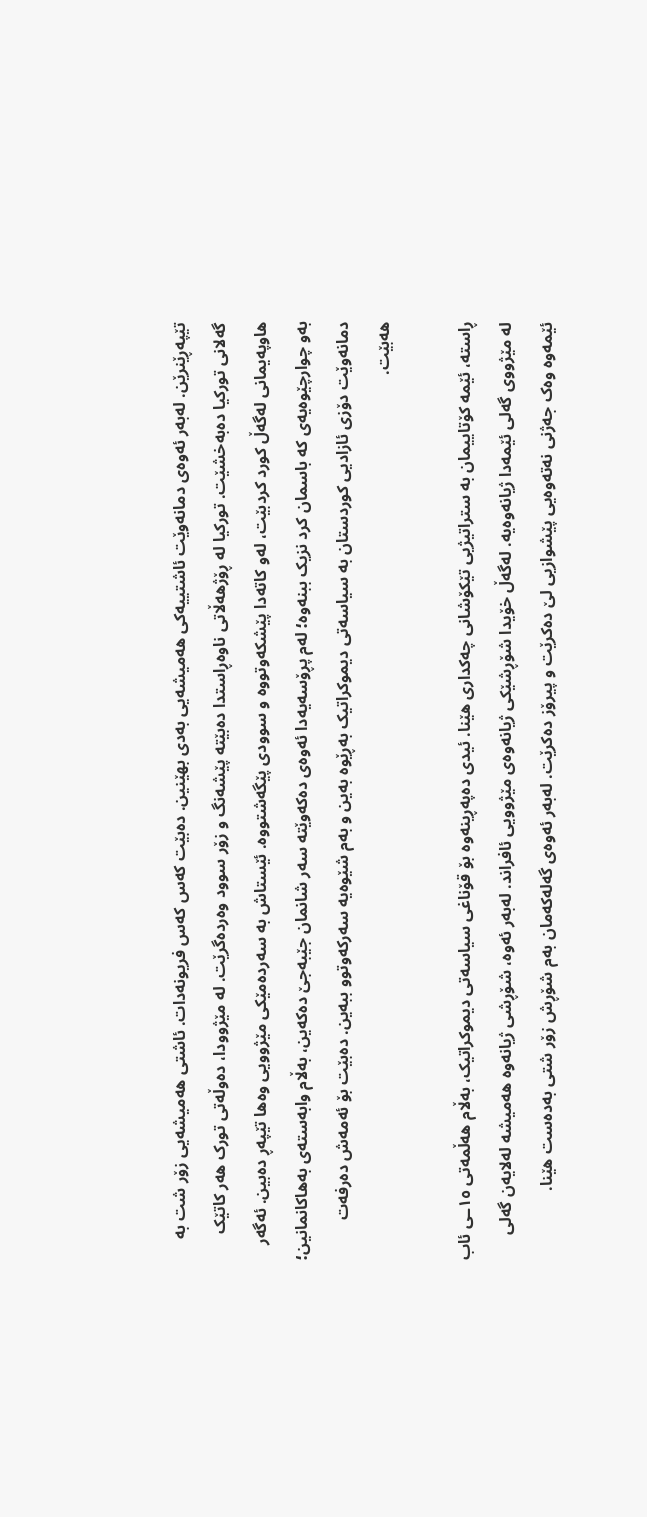تێپەڕێنرێن. لەبەر ئەوەی دمانەوێت ئاشتییەکی هەمیشەیی بەدی بهێنین. دەبێت کەس کەس فریونەدات. ئاشتی هەمیشەیی زۆر شت بە گەلانی تورکیا دەبەخشێت. تورکیا لە ڕۆژهەڵاتی ناوەڕاستدا دەبێتە پێشەنگ و زۆر سوود وەردەگرێت. لە مێژوودا، دەوڵەتی تورک هەر کاتێک هاوپەیمانی لەگەڵ کورد کردبێت، لەو کاتەدا پێشکەوتووە و سوودی پێگەشتووە. ئێستاش بە سەردەمێکی مێژوویی وەها تێپەڕ دەبین. ئەگەر بەو چوارچێوەیەی کە باسمان کرد نزیک ببنەوە؛ لەم پڕۆسەیەدا ئەوەی دەکەوێتە سەر شانمان جێبەجێ دەکەین، بەڵام وابەستەی بەهاکانمانین؛ دمانەوێت دۆزی ئازادیی کوردستان بە سیاسەتی دیموکراتیک بەڕێوە بەین و بەم شێوەیە سەرکەوتوو ببەین. دەبێت بۆ ئەمەش دەرفەت هەبێت.

ڕاستە، ئێمە کۆتاییمان بە ستراتیژیی تێکۆشانی چەکداری هێنا. ئیدی دەپەڕینەوە بۆ قۆناغی سیاسەتی دیموکراتیک، بەڵام هەڵمەتی ١٥ـی ئاب لە مێژووی گەلی ئێمەدا ژیانەوەیە. لەگەڵ خۆیدا شۆڕشێکی ژیانەوەی مێژوویی ئافراند. لەبەر ئەوە، شۆڕشی ژیانەوە هەمیشە لەلایەن گەلی ئێمەوە وەک جەژنی نەتەوەیی پێشوازیی لێ دەکرێت و پیرۆز دەکرێت. لەبەر ئەوەی گەلەکەمان بەم شۆڕش زۆر شتی بەدەست هێنا.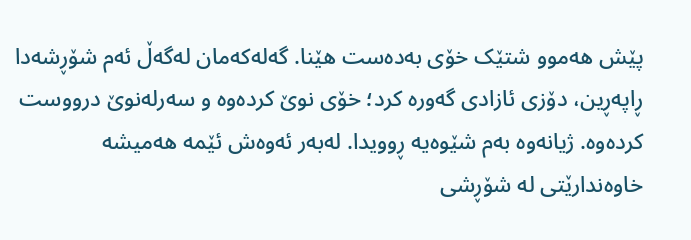پێش هەموو شتێک خۆی بەدەست هێنا. گەلەکەمان لەگەڵ ئەم شۆڕشەدا ڕاپەڕین، دۆزی ئازادی گەورە کرد؛ خۆی نوێ کردەوە و سەرلەنوێ درووست کردەوە. ژیانەوە بەم شێوەیە ڕوویدا. لەبەر ئەوەش ئێمە هەمیشە خاوەندارێتی لە شۆڕشی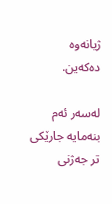ژیانەوە دەکەین.

لەسەر ئەم بنەمایە جارێکی تر جەژنی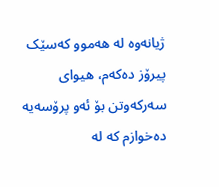ژیانەوە لە هەموو کەسێک پیرۆز دەکەم، هیوای سەرکەوتن بۆ ئەو پرۆسەیە دەخوازم کە لە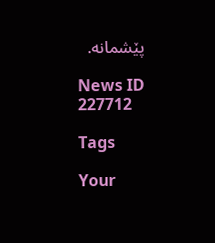پێشمانە.

News ID 227712

Tags

Your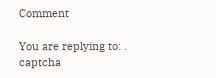Comment

You are replying to: .
captcha